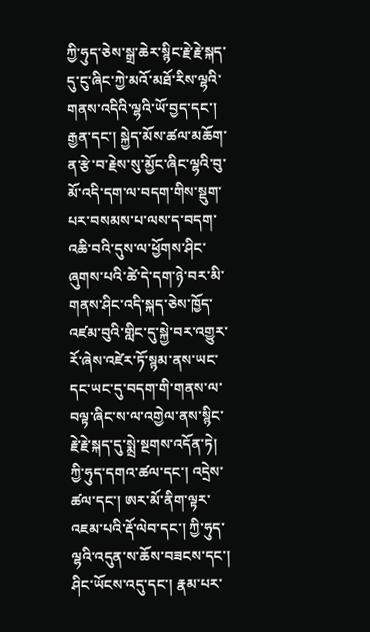ཀྱི་ཧུད་ཅེས་སྒྲ་ཆེར་སྙིང་རྗེ་རྗེ་སྐད་དུ་ངུ་ཞིང་ཀྱེ་མའོ་མཐོ་རིས་ལྷའི་གནས་འདིའི་ལྷའི་ཡོ་བྱད་དང་། རྒྱན་དང་། སྐྱེད་མོས་ཚལ་མཆོག་ན་རྩེ་བ་རྗེས་སུ་མྱོང་ཞིང་ལྷའི་བུ་མོ་འདི་དག་ལ་བདག་གིས་སྡུག་པར་བསམས་པ་ལས་ད་བདག་འཆི་བའི་དུས་ལ་ཕྱོགས་ཤིང་ཞུགས་པའི་ཚེ་དེ་དག་ཉེ་བར་མི་གནས་ཤིང་འདི་སྐད་ཅེས་ཁྱོད་འཛམ་བུའི་གླིང་དུ་སྐྱེ་བར་འགྱུར་རོ་ཞེས་འཛེར་ཏོ་སྙམ་ནས་ཡང་དང་ཡང་དུ་བདག་གི་གནས་ལ་བལྟ་ཞིང་ས་ལ་འགྱེལ་ནས་སྙིང་རྗེ་རྗེ་སྐད་དུ་སྨྲེ་སྔགས་འདོན་ཏེ། ཀྱི་ཧུད་དགའ་ཚལ་དང་། འདྲེས་ཚལ་དང་། ཨར་མོ་ནིག་ལྟར་འཇམ་པའི་རྡོ་ལེབ་དང་། ཀྱི་ཧུད་ལྷའི་འདུན་ས་ཆོས་བཟངས་དང་། ཤིང་ཡོངས་འདུ་དང་། རྣམ་པར་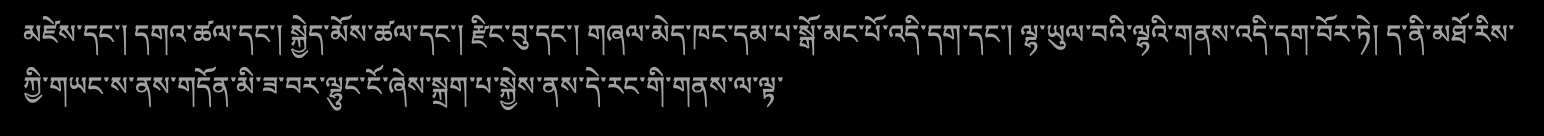མཛེས་དང་། དགའ་ཚལ་དང་། སྐྱེད་མོས་ཚལ་དང་། རྫིང་བུ་དང་། གཞལ་མེད་ཁང་དམ་པ་སྒོ་མང་པོ་འདི་དག་དང་། ལྷ་ཡུལ་བའི་ལྷའི་གནས་འདི་དག་བོར་ཏེ། ད་ནི་མཐོ་རིས་ཀྱི་གཡང་ས་ནས་གདོན་མི་ཟ་བར་ལྷུང་ངོ་ཞེས་སྐྲག་པ་སྐྱེས་ནས་དེ་རང་གི་གནས་ལ་ལྟ་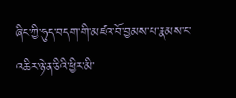ཞིང་ཀྱི་ཧུད་བདག་གི་མཛའ་བོ་བྱམས་པ་རྣམས་ང་འཆིར་ཉེ་ན་ཅིའི་ཕྱིར་མི་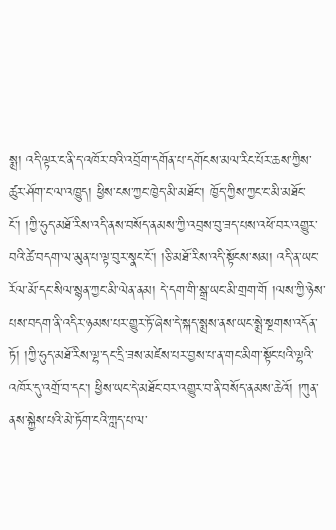སྨྲ། འདི་ལྟར་ང་ནི་ད་འཁོར་བའི་འབྲོག་དགོན་པ་དགོངས་མལ་རིང་པོར་ཆས་ཀྱིས་ཚུར་ཤོག་ང་ལ་འཁྱུད། ཕྱིས་ངས་ཀྱང་ཁྱེད་མི་མཐོང་། ཁྱོད་ཀྱིས་ཀྱང་ང་མི་མཐོང་ངོ་། །ཀྱི་ཧུད་མཐོ་རིས་འདི་ནས་བསོད་ནམས་ཀྱི་འབྲས་བུ་ཟད་པས་འཕོ་བར་འགྱུར་བའི་ཚེ་བདག་ལ་མུན་པ་ལྟ་བུར་སྣང་ངོ་། །ཅི་མཐོ་རིས་འདི་སྟོངས་སམ། འདི་ན་ཡང་རོལ་མོ་དང་སིལ་སྙན་ཀྱང་མི་ལེན་ནམ། དེ་དག་གི་སྒྲ་ཡང་མི་གྲག་གོ །ལས་ཀྱི་ཉེས་པས་བདག་ནི་འདིར་ཉམས་པར་གྱུར་ཏོ་ཞེས་དེ་སྐད་སྨྲས་ནས་ཡང་སྨྲེ་སྔགས་འདོན་ཏོ། །ཀྱི་ཧུད་མཐོ་རིས་ལྷ་དང་དྲི་ཟས་མཛེས་པར་བྱས་པ་ན་གང་མིག་སྟོང་པའི་ལྷའི་འཁོར་དུ་འགྲོ་བ་དང་། ཕྱིས་ཡང་དེ་མཐོང་བར་འགྱུར་བ་ནི་བསོད་ནམས་ཆེའོ། །ཀུན་ནས་སྐྱེས་པའི་མེ་ཏོག་ངའི་ཀླད་པ་ལ་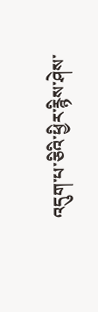འདུག་པ་ཅིའི་ཕྱིར་རྙིས་ཤེས་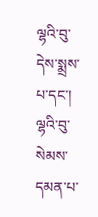ལྷའི་བུ་དེས་སྨྲས་པ་དང་། ལྷའི་བུ་སེམས་དམན་པ་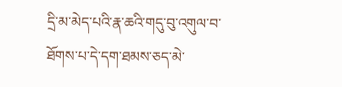དྲི་མ་མེད་པའི་རྣ་ཆའི་གདུ་བུ་འགུལ་བ་ཐོགས་པ་དེ་དག་ཐམས་ཅད་མེ་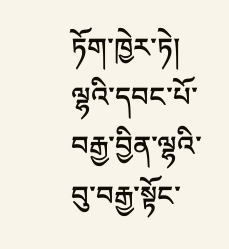ཏོག་ཁྱེར་ཏེ། ལྷའི་དབང་པོ་བརྒྱ་བྱིན་ལྷའི་བུ་བརྒྱ་སྟོང་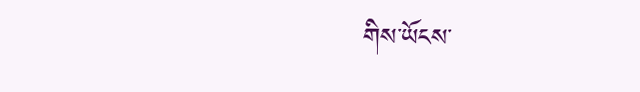གིས་ཡོངས་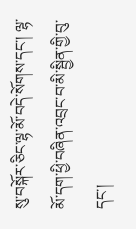སུ་བསྐོར་ཅིང་ལྷ་མོ་བདེ་སོགས་དང་། ལྷ་མོ་དག་ཕྱི་བཞིན་འབྲང་བ་མི་སྦྱིན་གྱི་བུ་དང་།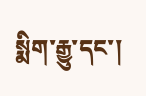སྨིག་རྒྱུ་དང་།